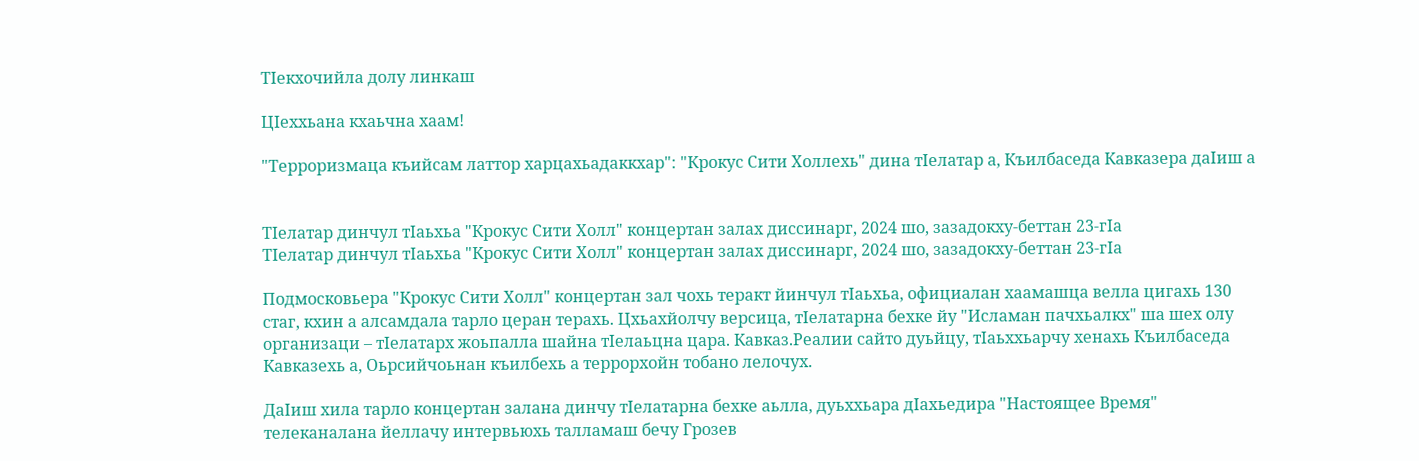ТIекхочийла долу линкаш

ЦIеххьана кхаьчна хаам!

"Терроризмаца къийсам латтор харцахьадаккхар": "Крокус Сити Холлехь" дина тIелатар а, Къилбаседа Кавказера даIиш а


ТIелатар динчул тIаьхьа "Крокус Сити Холл" концертан залах диссинарг, 2024 шо, зазадокху-беттан 23-гIа
ТIелатар динчул тIаьхьа "Крокус Сити Холл" концертан залах диссинарг, 2024 шо, зазадокху-беттан 23-гIа

Подмосковьера "Крокус Сити Холл" концертан зал чохь теракт йинчул тIаьхьа, официалан хаамашца велла цигахь 130 стаг, кхин а алсамдала тарло церан терахь. Цхьахйолчу версица, тIелатарна бехке йу "Исламан пачхьалкх" ша шех олу организаци – тIелатарх жоьпалла шайна тIелаьцна цара. Кавказ.Реалии сайто дуьйцу, тIаьххьарчу хенахь Къилбаседа Кавказехь а, Оьрсийчоьнан къилбехь а террорхойн тобано лелочух.

ДаIиш хила тарло концертан залана динчу тIелатарна бехке аьлла, дуьххьара дIахьедира "Настоящее Время" телеканалана йеллачу интервьюхь талламаш бечу Грозев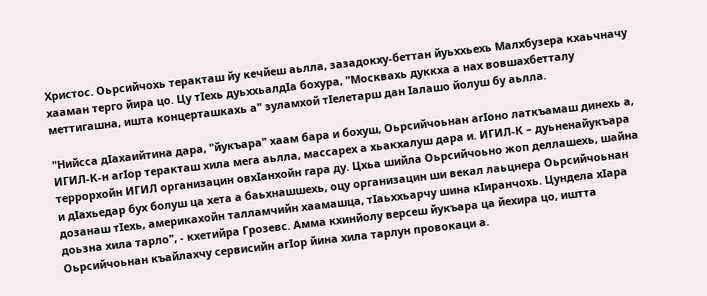Христос. Оьрсийчохь теракташ йу кечйеш аьлла, зазадокху-беттан йуьххьехь Малхбузера кхаьчначу хааман терго йира цо. Цу тIехь дуьххьалдIа бохура, "Москвахь дуккха а нах вовшахбетталу меттигашна, ишта концерташкахь а" зуламхой тIелетарш дан Iалашо йолуш бу аьлла.

"Нийсса дIахаийтина дара, "йукъара" хаам бара и бохуш, Оьрсийчоьнан агIоно латкъамаш динехь а, ИГИЛ-К-н агIор теракташ хила мега аьлла, массарех а хьакхалуш дара и. ИГИЛ-К – дуьненайукъара террорхойн ИГИЛ организацин овхIанхойн гара ду. Цхьа шийла Оьрсийчоьно жоп деллашехь, шайна и дIахьедар бух болуш ца хета а баьхнашшехь, оцу организацин ши векал лаьцнера Оьрсийчоьнан дозанаш тIехь, америкахойн талламчийн хаамашца, тIаьххьарчу шина кIиранчохь. Цундела хIара доьзна хила тарло", - кхетийра Грозевс. Амма кхинйолу версеш йукъара ца йехира цо, иштта Оьрсийчоьнан къайлахчу сервисийн агIор йина хила тарлун провокаци а.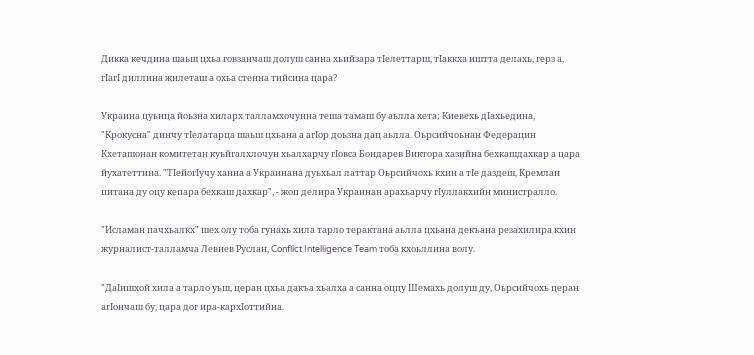Дикка кечдина шаьш цхьа говзанчаш долуш санна хьийзара тIелеттарш, тIаккха иштта делахь, герз а, гIагI диллина жилеташ а охьа стенна тийсина цара?

Украина цуьнца йоьзна хиларх талламхочунна теша тамаш бу аьлла хета; Киевехь дIахьедина, "Крокусна" динчу тIелатарца шаьш цхьана а агIор доьзна дац аьлла. Оьрсийчоьнан Федерацин Кхеташонан комитетан куьйгалхлочун хьалхарчу гIовса Бондарев Виктора хазийна бехкашдахкар а цара йухатеттина. "ТIейогIучу ханна а Украинана дуьхьал латтар Оьрсийчохь кхин а тIе даздеш, Кремлан питана ду оцу кепара бехкаш дахкар", - жоп делира Украинан арахьарчу гIуллакхийн министралло.

"Исламан пачхьалкх" шех олу тоба гунахь хила тарло терактана аьлла цхьана декъана резахилира кхин журналист-талламча Левиев Руслан, Conflict Intelligence Team тоба кхоьллина волу.

"ДаIишхой хила а тарло уьш, церан цхьа дакъа хьалха а санна оццу Шемахь долуш ду, Оьрсийчохь церан агIончаш бу, цара дог ира-кархIоттийна.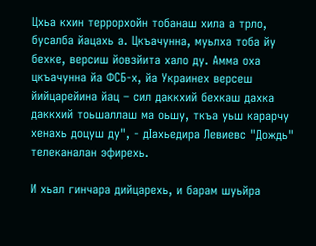Цхьа кхин террорхойн тобанаш хила а трло, бусалба йацахь а. Цкъачунна, муьлха тоба йу бехке, версиш йовзйита хало ду. Амма оха цкъачунна йа ФСБ-х, йа Украинех версеш йийцарейина йац – сил даккхий бехкаш дахка даккхий тоьшаллаш ма оьшу, ткъа уьш карарчу хенахь доцуш ду", - дIахьедира Левиевс "Дождь" телеканалан эфирехь.

И хьал гинчара дийцарехь, и барам шуьйра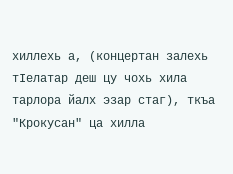хиллехь а, (концертан залехь тIелатар деш цу чохь хила тарлора йалх эзар стаг), ткъа "Крокусан" ца хилла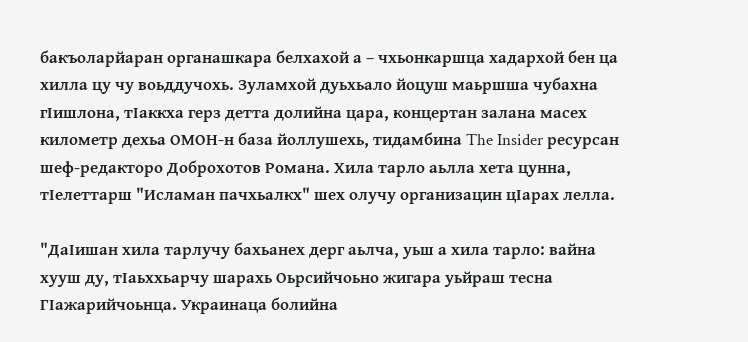бакъоларйаран органашкара белхахой а – чхьонкаршца хадархой бен ца хилла цу чу воьддучохь. Зуламхой дуьхьало йоцуш маьршша чубахна гIишлона, тIаккха герз детта долийна цара, концертан залана масех километр дехьа ОМОН-н база йоллушехь, тидамбина The Insider ресурсан шеф-редакторо Доброхотов Романа. Хила тарло аьлла хета цунна, тIелеттарш "Исламан пачхьалкх" шех олучу организацин цIарах лелла.

"ДаIишан хила тарлучу бахьанех дерг аьлча, уьш а хила тарло: вайна хууш ду, тIаьххьарчу шарахь Оьрсийчоьно жигара уьйраш тесна ГIажарийчоьнца. Украинаца болийна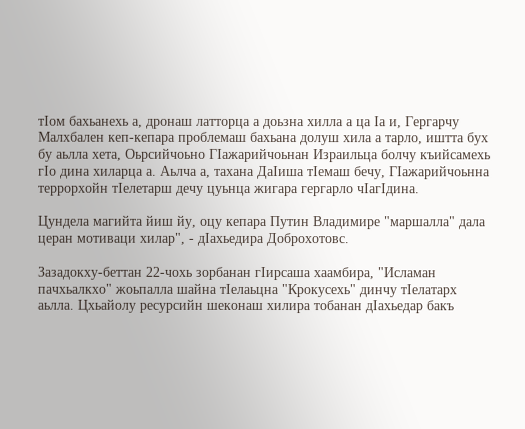тIом бахьанехь а, дронаш латторца а доьзна хилла а ца Iа и, Гергарчу Малхбален кеп-кепара проблемаш бахьана долуш хила а тарло, иштта бух бу аьлла хета, Оьрсийчоьно ГIажарийчоьнан Израильца болчу къийсамехь гIо дина хиларца а. Аьлча а, тахана ДаIиша тIемаш бечу, ГIажарийчоьнна террорхойн тIелетарш дечу цуьнца жигара гергарло чIагIдина.

Цундела магийта йиш йу, оцу кепара Путин Владимире "маршалла" дала церан мотиваци хилар", - дIахьедира Доброхотовс.

Зазадокху-беттан 22-чохь зорбанан гIирсаша хаамбира, "Исламан пачхьалкхо" жоьпалла шайна тIелаьцна "Крокусехь" динчу тIелатарх аьлла. Цхьайолу ресурсийн шеконаш хилира тобанан дIахьедар бакъ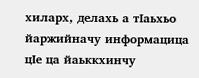хиларх, делахь а тIаьхьо йаржийначу информацица цIе ца йаьккхинчу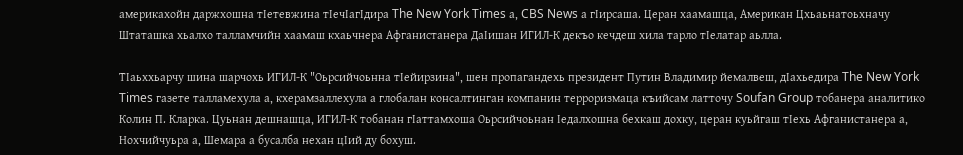америкахойн даржхошна тIетевжина тIечIагIдира The New York Times а, CBS News а гIирсаша. Церан хаамашца, Американ Цхьаьнатоьхначу Штаташка хьалхо талламчийн хаамаш кхаьчнера Афганистанера ДаIишан ИГИЛ-К декъо кечдеш хила тарло тIелатар аьлла.

ТIаьххьарчу шина шарчохь ИГИЛ-К "Оьрсийчоьнна тIейирзина", шен пропагандехь президент Путин Владимир йемалвеш, дIахьедира The New York Times газете талламехула а, кхерамзаллехула а глобалан консалтинган компанин терроризмаца къийсам латточу Soufan Group тобанера аналитико Колин П. Кларка. Цуьнан дешнашца, ИГИЛ-К тобанан гIаттамхоша Оьрсийчоьнан Iедалхошна бехкаш дохку, церан куьйгаш тIехь Афганистанера а, Нохчийчуьра а, Шемара а бусалба нехан цIий ду бохуш.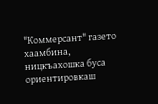"Коммерсант" газето хаамбина, ницкъахошка буса ориентировкаш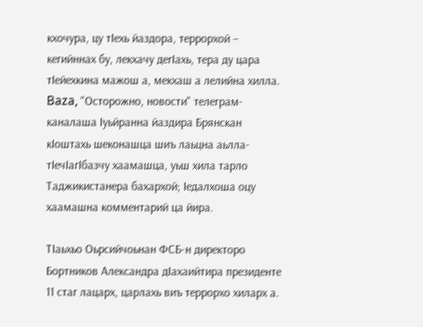кхочура, цу тIехь йаздора, террорхой – кегийннах бу, лекхачу дегIахь, тера ду цара тIейехкина мажош а, мекхаш а лелийна хилла. Baza, "Осторожно, новости" телеграм-каналаша Iуьйранна йаздира Брянскан кIоштахь шеконашца шиъ лаьцна аьлла- тIечIагIбазчу хаамашца, уьш хила тарло Таджикистанера бахархой; Iедалхоша оцу хаамашна комментарий ца йира.

ТIаьхьо Оьрсийчоьнан ФСБ-н директоро Бортников Александра дIахаийтира президенте 11 стаг лацарх, царлахь виъ террорхо хиларх а.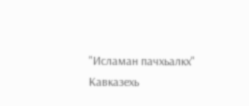"Исламан пачхьалкх" Кавказехь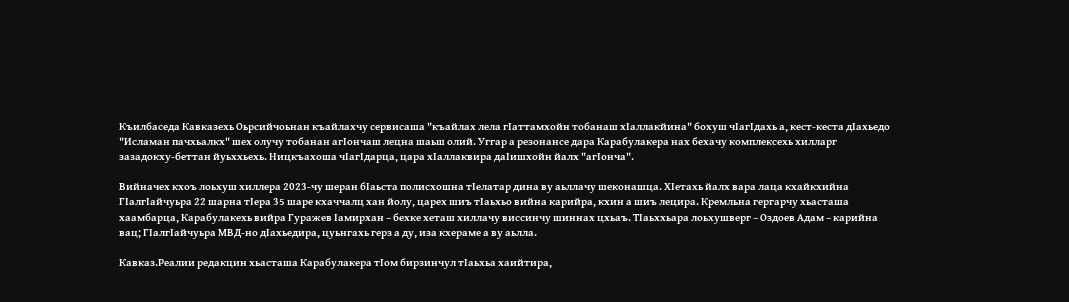Къилбаседа Кавказехь Оьрсийчоьнан къайлахчу сервисаша "къайлах лела гIаттамхойн тобанаш хIаллакйина" бохуш чIагIдахь а, кест-кеста дIахьедо "Исламан пачхьалкх" шех олучу тобанан агIончаш лецна шаьш олий. Уггар а резонансе дара Карабулакера нах бехачу комплексехь хилларг зазадокху-беттан йуьххьехь. Ницкъахоша чIагIдарца, цара хIаллаквира даIишхойн йалх "агIонча".

Вийначех кхоъ лоьхуш хиллера 2023-чу шеран бIаьста полисхошна тIелатар дина ву аьллачу шеконашца. ХIетахь йалх вара лаца кхайкхийна ГIалгIайчуьра 22 шарна тIера 35 шаре кхаччалц хан йолу, царех шиъ тIаьхьо вийна карийра, кхин а шиъ лецира. Кремльна гергарчу хьасташа хаамбарца, Карабулакехь вийра Гуражев Iамирхан – бехке хеташ хиллачу виссинчу шиннах цхьаъ. ТIаьххьара лоьхушверг – Оздоев Адам – карийна вац; ГIалгIайчуьра МВД-но дIахьедира, цуьнгахь герз а ду, иза кхераме а ву аьлла.

Кавказ.Реалии редакцин хьасташа Карабулакера тIом бирзинчул тIаьхьа хаийтира,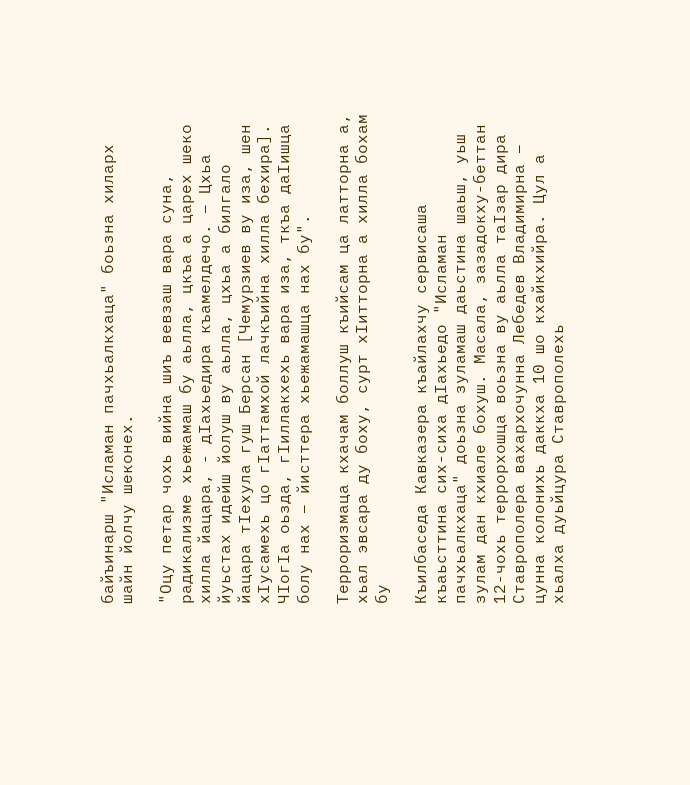байъинарш "Исламан пачхьалкхаца" боьзна хиларх шайн йолчу шеконех.

"Оцу петар чохь вийна шиъ вевзаш вара суна, радикализме хьежамаш бу аьлла, цкъа а царех шеко хилла йацара, - дIахьедира къамелдечо. – Цхьа йуьстах идейш йолуш ву аьлла, цхьа а билгало йацара тIехула гуш Берсан [Чемурзиев ву иза, шен хIусамехь цо гIаттамхой лачкъийна хилла бехира]. ЧIогIа оьзда, гIиллакхехь вара иза, ткъа даIишца болу нах – йисттера хьежамашца нах бу".

Терроризмаца кхачам боллуш къийсам ца латторна а, хьал эвсара ду боху, сурт хIитторна а хилла бохам бу

Къилбаседа Кавказера къайлахчу сервисаша къаьсттина сих-сиха дIахьедо "Исламан пачхьалкхаца" доьзна зуламаш даьстина шаьш, уьш зулам дан кхиале бохуш. Масала, зазадокху-беттан 12-чохь террорхошца воьзна ву аьлла таIзар дира Ставрополера вахархочунна Лебедев Владимирна – цунна колонихь даккха 10 шо кхайкхийра. Цул а хьалха дуьйцура Ставрополехь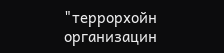"террорхойн организацин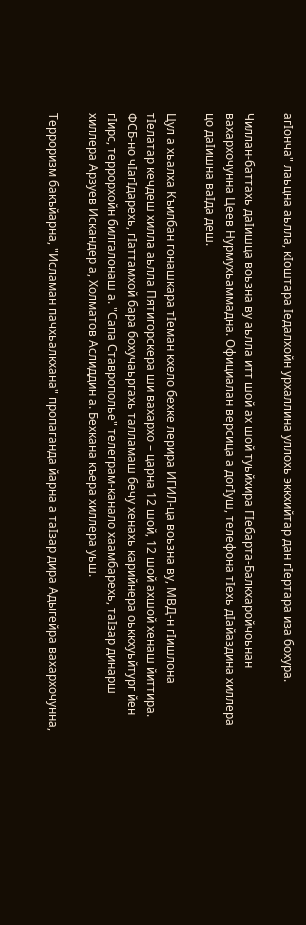агIонча" лаьцна аьлла, кIоштара Iедалхойн урхаллина уллохь эккхийтар дан гIертара иза бохура.

Чиллан-баттахь даIишца воьзна ву аьлла итт шой ах шой туьйхира ГIебарта-Балкхаройчоьнан вахархочунна Цеев Нурмухьаммадна. Официалан версица а догIуш, телефона тIехь дIайаздина хиллера цо даIишна ваIда деш.

Цул а хьалха Къилбан гонашкара тIеман кхело бехке лерира ИГИЛ-ца воьзна ву, МВД-н гIишлона тIелатар кечдеш хилла аьлла Пятигорскера ши вахархо – царна 12 шой, 12 шой ахшой хенаш йиттира. ФСБ-но чIагIдарехь, гIаттамхой бара бохучаьргахь талламаш бечу хенахь карийнера оьккхуьйтург йен гIирс, террорхойн билгалонаш а. "Сапа Ставрополье" телеграм-канало хаамбарехь, таIзар динарш хиллера Арзуев Искандер а, Холматов Аслиддин а. Бехкана къера хиллера уьш.

Терроризм бакъйарна, "Исламан пачхьалкхана" пропаганда йарна а таIзар дира Адыгейра вахархочунна,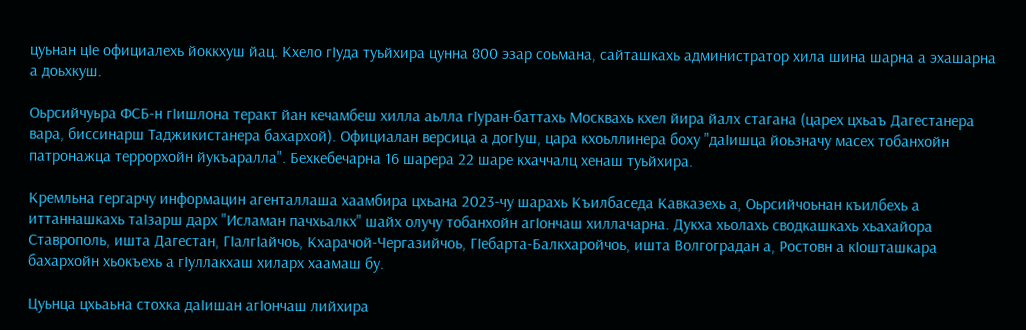цуьнан цIе официалехь йоккхуш йац. Кхело гIуда туьйхира цунна 800 эзар соьмана, сайташкахь администратор хила шина шарна а эхашарна а доьхкуш.

Оьрсийчуьра ФСБ-н гIишлона теракт йан кечамбеш хилла аьлла гIуран-баттахь Москвахь кхел йира йалх стагана (царех цхьаъ Дагестанера вара, биссинарш Таджикистанера бахархой). Официалан версица а догIуш, цара кхоьллинера боху "даIишца йоьзначу масех тобанхойн патронажца террорхойн йукъаралла". Бехкебечарна 16 шарера 22 шаре кхаччалц хенаш туьйхира.

Кремльна гергарчу информацин агенталлаша хаамбира цхьана 2023-чу шарахь Къилбаседа Кавказехь а, Оьрсийчоьнан къилбехь а иттаннашкахь таIзарш дарх "Исламан пачхьалкх" шайх олучу тобанхойн агIончаш хиллачарна. Дукха хьолахь сводкашкахь хьахайора Ставрополь, ишта Дагестан, ГIалгIайчоь, Кхарачой-Чергазийчоь, ГIебарта-Балкхаройчоь, ишта Волгоградан а, Ростовн а кIошташкара бахархойн хьокъехь а гIуллакхаш хиларх хаамаш бу.

Цуьнца цхьаьна стохка даIишан агIончаш лийхира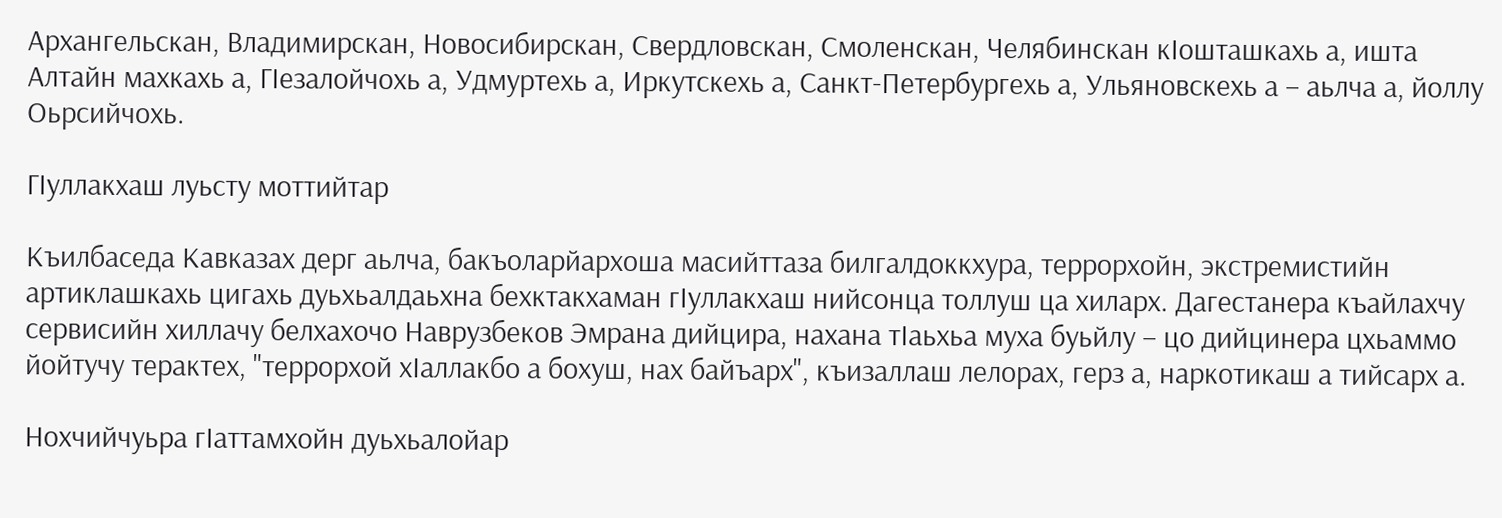Архангельскан, Владимирскан, Новосибирскан, Свердловскан, Смоленскан, Челябинскан кIошташкахь а, ишта Алтайн махкахь а, ГIезалойчохь а, Удмуртехь а, Иркутскехь а, Санкт-Петербургехь а, Ульяновскехь а – аьлча а, йоллу Оьрсийчохь.

ГIуллакхаш луьсту моттийтар

Къилбаседа Кавказах дерг аьлча, бакъоларйархоша масийттаза билгалдоккхура, террорхойн, экстремистийн артиклашкахь цигахь дуьхьалдаьхна бехктакхаман гIуллакхаш нийсонца толлуш ца хиларх. Дагестанера къайлахчу сервисийн хиллачу белхахочо Наврузбеков Эмрана дийцира, нахана тIаьхьа муха буьйлу – цо дийцинера цхьаммо йойтучу терактех, "террорхой хIаллакбо а бохуш, нах байъарх", къизаллаш лелорах, герз а, наркотикаш а тийсарх а.

Нохчийчуьра гIаттамхойн дуьхьалойар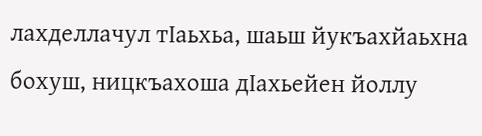лахделлачул тIаьхьа, шаьш йукъахйаьхна бохуш, ницкъахоша дIахьейен йоллу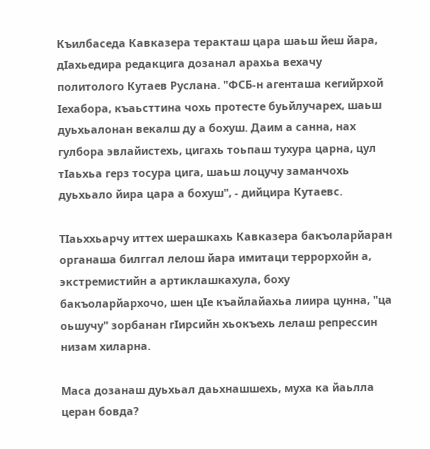Къилбаседа Кавказера теракташ цара шаьш йеш йара, дIахьедира редакцига дозанал арахьа вехачу политолого Кутаев Руслана. "ФСБ-н агенташа кегийрхой Iехабора, къаьсттина чохь протесте буьйлучарех, шаьш дуьхьалонан векалш ду а бохуш. Даим а санна, нах гулбора эвлайистехь, цигахь тоьпаш тухура царна, цул тIаьхьа герз тосура цига, шаьш лоцучу заманчохь дуьхьало йира цара а бохуш", - дийцира Кутаевс.

ТIаьххьарчу иттех шерашкахь Кавказера бакъоларйаран органаша билггал лелош йара имитаци террорхойн а, экстремистийн а артиклашкахула, боху бакъоларйархочо, шен цIе къайлайахьа лиира цунна, "ца оьшучу" зорбанан гIирсийн хьокъехь лелаш репрессин низам хиларна.

Маса дозанаш дуьхьал даьхнашшехь, муха ка йаьлла церан бовда?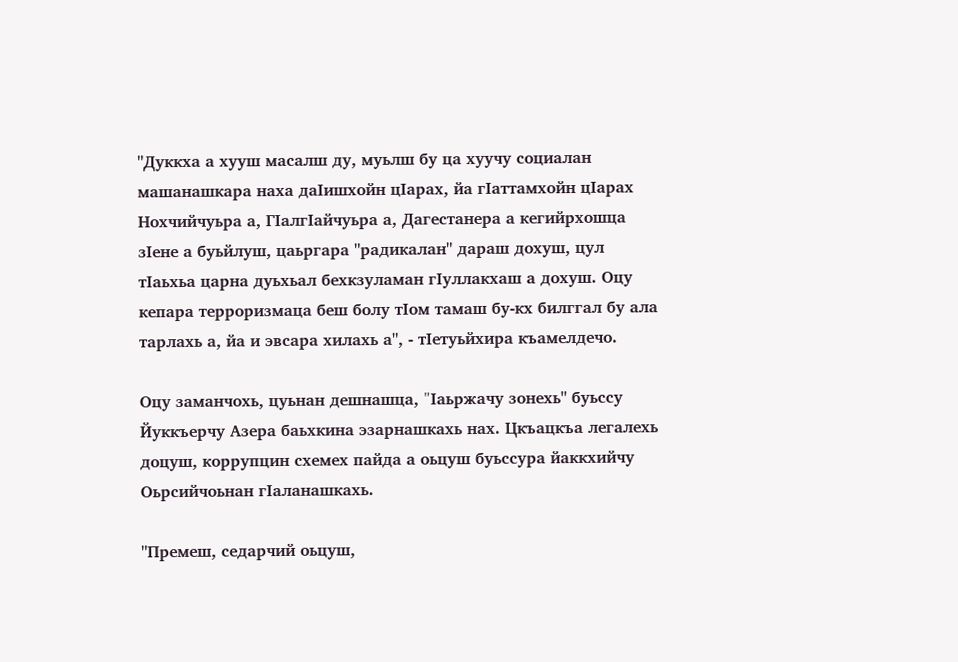"Дуккха а хууш масалш ду, муьлш бу ца хуучу социалан машанашкара наха даIишхойн цIарах, йа гIаттамхойн цIарах Нохчийчуьра а, ГIалгIайчуьра а, Дагестанера а кегийрхошца зIене а буьйлуш, цаьргара "радикалан" дараш дохуш, цул тIаьхьа царна дуьхьал бехкзуламан гIуллакхаш а дохуш. Оцу кепара терроризмаца беш болу тIом тамаш бу-кх билггал бу ала тарлахь а, йа и эвсара хилахь а", - тIетуьйхира къамелдечо.

Оцу заманчохь, цуьнан дешнашца, "Iаьржачу зонехь" буьссу Йуккъерчу Азера баьхкина эзарнашкахь нах. Цкъацкъа легалехь доцуш, коррупцин схемех пайда а оьцуш буьссура йаккхийчу Оьрсийчоьнан гIаланашкахь.

"Премеш, седарчий оьцуш,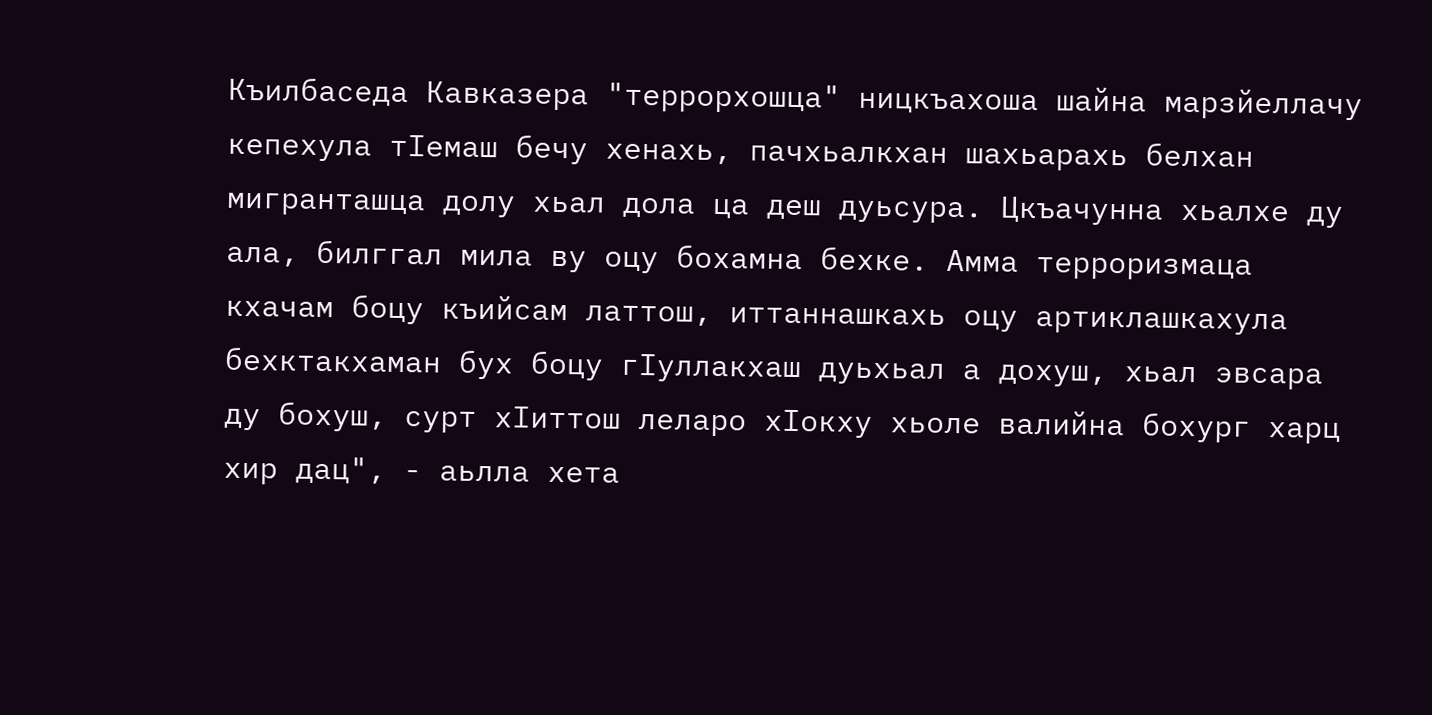Къилбаседа Кавказера "террорхошца" ницкъахоша шайна марзйеллачу кепехула тIемаш бечу хенахь, пачхьалкхан шахьарахь белхан мигранташца долу хьал дола ца деш дуьсура. Цкъачунна хьалхе ду ала, билггал мила ву оцу бохамна бехке. Амма терроризмаца кхачам боцу къийсам латтош, иттаннашкахь оцу артиклашкахула бехктакхаман бух боцу гIуллакхаш дуьхьал а дохуш, хьал эвсара ду бохуш, сурт хIиттош леларо хIокху хьоле валийна бохург харц хир дац", - аьлла хета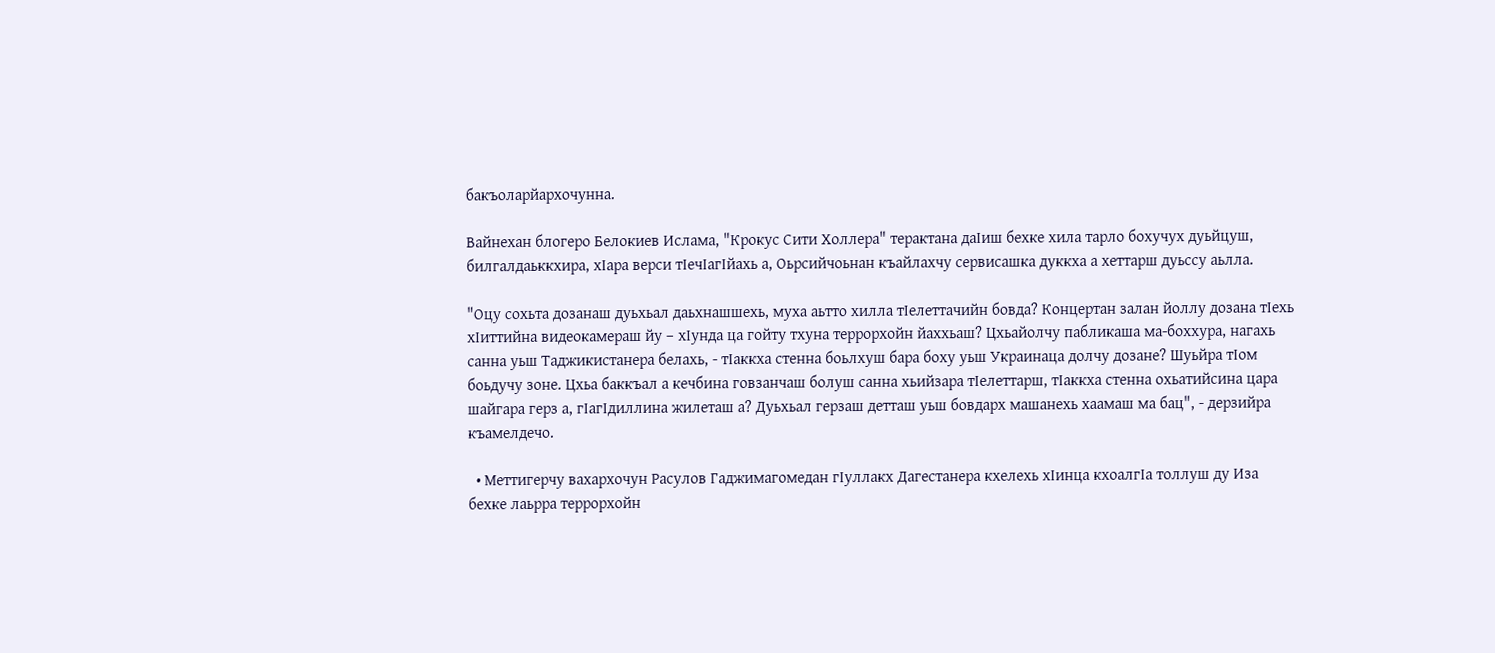бакъоларйархочунна.

Вайнехан блогеро Белокиев Ислама, "Крокус Сити Холлера" терактана даIиш бехке хила тарло бохучух дуьйцуш, билгалдаьккхира, хIара верси тIечIагIйахь а, Оьрсийчоьнан къайлахчу сервисашка дуккха а хеттарш дуьссу аьлла.

"Оцу сохьта дозанаш дуьхьал даьхнашшехь, муха аьтто хилла тIелеттачийн бовда? Концертан залан йоллу дозана тIехь хIиттийна видеокамераш йу – хIунда ца гойту тхуна террорхойн йаххьаш? Цхьайолчу пабликаша ма-боххура, нагахь санна уьш Таджикистанера белахь, - тIаккха стенна боьлхуш бара боху уьш Украинаца долчу дозане? Шуьйра тIом боьдучу зоне. Цхьа баккъал а кечбина говзанчаш болуш санна хьийзара тIелеттарш, тIаккха стенна охьатийсина цара шайгара герз а, гIагIдиллина жилеташ а? Дуьхьал герзаш детташ уьш бовдарх машанехь хаамаш ма бац", - дерзийра къамелдечо.

  • Меттигерчу вахархочун Расулов Гаджимагомедан гIуллакх Дагестанера кхелехь хIинца кхоалгIа толлуш ду Иза бехке лаьрра террорхойн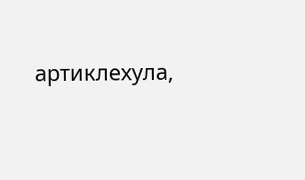артиклехула,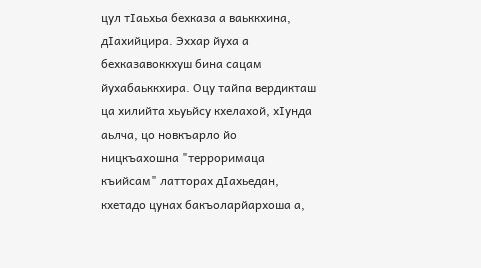цул тIаьхьа бехказа а ваьккхина, дIахийцира. Эххар йуха а бехказавоккхуш бина сацам йухабаьккхира. Оцу тайпа вердикташ ца хилийта хьуьйсу кхелахой, хIунда аьлча, цо новкъарло йо ницкъахошна "терроримаца къийсам" латторах дIахьедан, кхетадо цунах бакъоларйархоша а,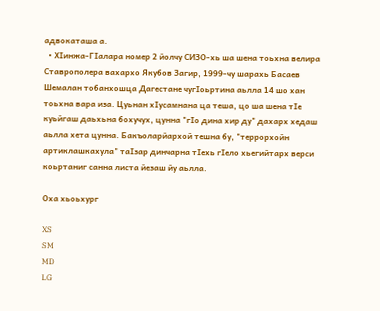адвокаташа а.
  • ХIинжа-ГIалара номер 2 йолчу СИЗО-хь ша шена тоьхна велира Ставрополера вахархо Якубов Загир, 1999-чу шарахь Басаев Шемалан тобанхошца Дагестане чугIоьртина аьлла 14 шо хан тоьхна вара иза. Цуьнан хIусамнана ца теша, цо ша шена тIе куьйгаш даьхьна бохучух, цунна "гIо дина хир ду" дахарх хедаш аьлла хета цунна. Бакъоларйархой тешна бу, "террорхойн артиклашкахула" таIзар динчарна тIехь гIело хьегийтарх верси коьртаниг санна листа йезаш йу аьлла.

Оха хьоьхург

XS
SM
MD
LG